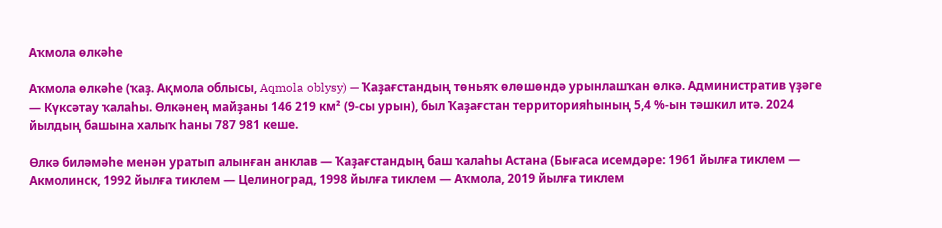Аҡмола өлкәһе

Аҡмола өлкәһе (ҡаҙ. Ақмола облысы, Aqmola oblysy) — Ҡаҙағстандың төньяҡ өлөшөндә урынлашҡан өлкә. Административ үҙәге — Күксәтау ҡалаһы. Өлкәнең майҙаны 146 219 км² (9-сы урын), был Ҡаҙағстан территорияһының 5,4 %-ын тәшкил итә. 2024 йылдың башына халыҡ һаны 787 981 кеше.

Өлкә биләмәһе менән уратып алынған анклав — Ҡаҙағстандың баш ҡалаһы Астана (Бығаса исемдәре: 1961 йылға тиклем — Акмолинск, 1992 йылға тиклем — Целиноград, 1998 йылға тиклем — Аҡмола, 2019 йылға тиклем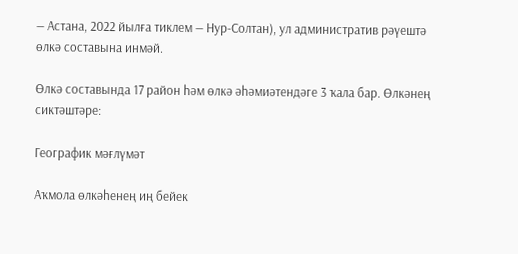— Астана, 2022 йылға тиклем — Нур-Солтан), ул административ рәүештә өлкә составына инмәй.

Өлкә составында 17 район һәм өлкә әһәмиәтендәге 3 ҡала бар. Өлкәнең сиктәштәре:

Географик мәғлүмәт

Аҡмола өлкәһенең иң бейек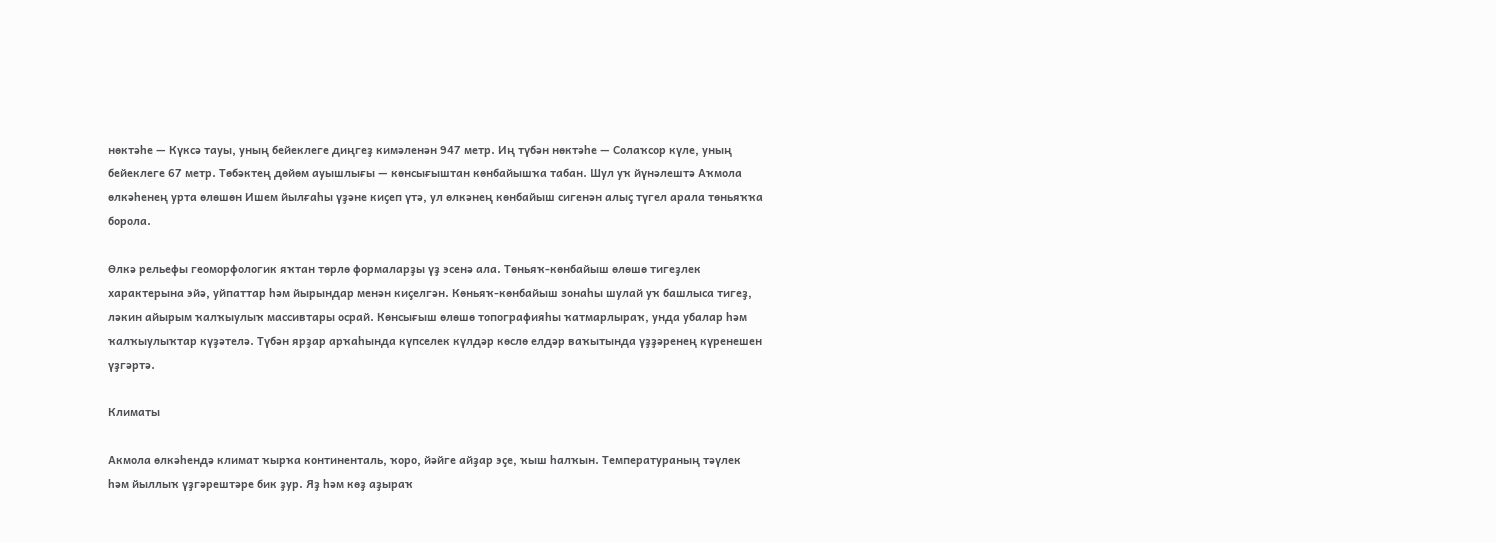нөктәһе — Күксә тауы, уның бейеклеге диңгеҙ кимәленән 947 метр. Иң түбән нөктәһе — Солаҡсор күле, уның бейеклеге 67 метр. Төбәктең дөйөм ауышлығы — көнсығыштан көнбайышҡа табан. Шул уҡ йүнәлештә Аҡмола өлкәһенең урта өлөшөн Ишем йылғаһы үҙәне киҫеп үтә, ул өлкәнең көнбайыш сигенән алыҫ түгел арала төньяҡҡа борола.

Өлкә рельефы геоморфологик яҡтан төрлө формаларҙы үҙ эсенә ала. Төньяҡ-көнбайыш өлөшө тигеҙлек характерына эйә, уйпаттар һәм йырындар менән киҫелгән. Көньяҡ-көнбайыш зонаһы шулай уҡ башлыса тигеҙ, ләкин айырым ҡалҡыулыҡ массивтары осрай. Көнсығыш өлөшө топографияһы ҡатмарлыраҡ, унда убалар һәм ҡалҡыулыҡтар күҙәтелә. Түбән ярҙар арҡаһында күпселек күлдәр көслө елдәр ваҡытында үҙҙәренең күренешен үҙгәртә.

Климаты

Акмола өлкәһендә климат ҡырҡа континенталь, ҡоро, йәйге айҙар эҫе, ҡыш һалҡын. Температураның тәүлек һәм йыллыҡ үҙгәрештәре бик ҙур. Яҙ һәм көҙ аҙыраҡ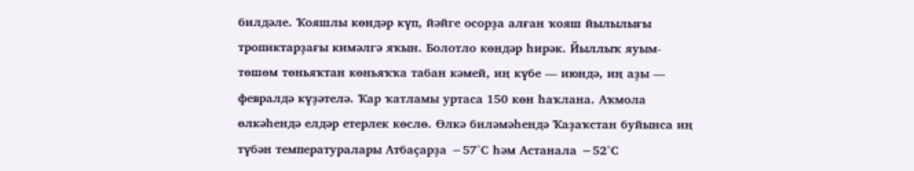билдәле. Ҡояшлы көндәр күп, йәйге осорҙа алған ҡояш йылылығы тропиктарҙағы кимәлгә яҡын. Болотло көндәр һирәк. Йыллыҡ яуым-төшөм төньяҡтан көньяҡҡа табан кәмей, иң күбе — июндә, иң аҙы — февралдә күҙәтелә. Ҡар ҡатламы уртаса 150 көн һаҡлана. Аҡмола өлкәһендә елдәр етерлек көслө. Өлкә биләмәһендә Ҡаҙаҡстан буйынса иң түбән температуралары Атбаҫарҙа −57°С һәм Астанала −52°С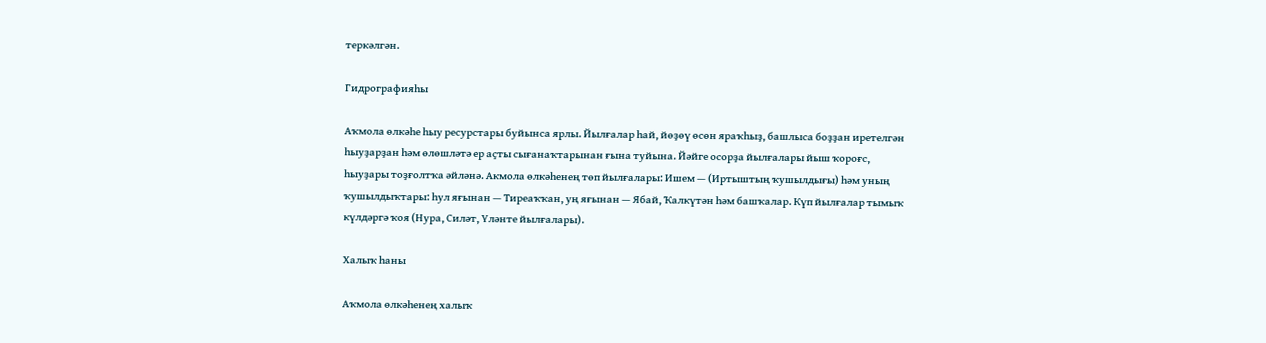теркәлгән.

Гидрографияһы

Аҡмола өлкәһе һыу ресурстары буйынса ярлы. Йылғалар һай, йөҙөү өсөн яраҡһыҙ, башлыса боҙҙан иретелгән һыуҙарҙан һәм өлөшләтә ер аҫты сығанаҡтарынан ғына туйына. Йәйге осорҙа йылғалары йыш ҡороғс, һыуҙары тоҙғолтҡа әйләнә. Акмола өлкәһенең төп йылғалары: Ишем — (Иртыштың ҡушылдығы) һәм уның ҡушылдыҡтары: һул яғынан — Тиреаҡҡан, уң яғынан — Ябай, Ҡалкүтән һәм башҡалар. Күп йылғалар тымыҡ күлдәргә ҡоя (Нура, Силәт, Үләнте йылғалары).

Халыҡ һаны

Аҡмола өлкәһенең халыҡ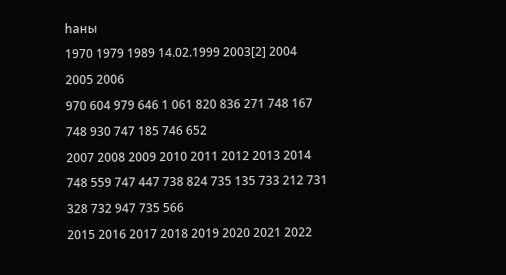һаны
1970 1979 1989 14.02.1999 2003[2] 2004 2005 2006
970 604 979 646 1 061 820 836 271 748 167 748 930 747 185 746 652
2007 2008 2009 2010 2011 2012 2013 2014
748 559 747 447 738 824 735 135 733 212 731 328 732 947 735 566
2015 2016 2017 2018 2019 2020 2021 2022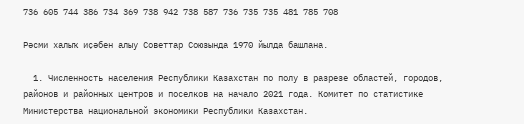736 605 744 386 734 369 738 942 738 587 736 735 735 481 785 708

Рәсми халыҡ иҫәбен алыу Советтар Союзында 1970 йылда башлана.

  1. Численность населения Республики Казахстан по полу в разрезе областей, городов, районов и районных центров и поселков на начало 2021 года. Комитет по статистике Министерства национальной экономики Республики Казахстан.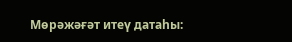Мөрәжәғәт итеү датаһы: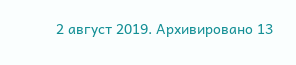2 август 2019. Архивировано 13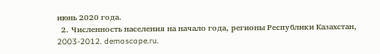июнь 2020 года.
  2. Численность населения на начало года, регионы Республики Казахстан, 2003-2012. demoscope.ru.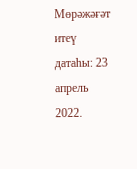Мөрәжәғәт итеү датаһы: 23 апрель 2022.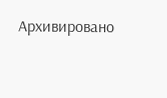Архивировано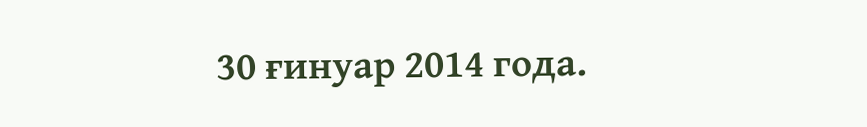30 ғинуар 2014 года.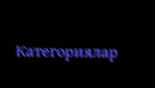Категориялар